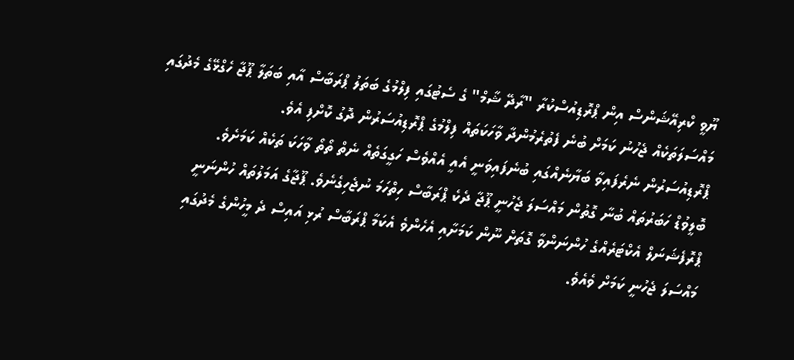ޔޫވީ ކްރިއޭޝަންސް އިން ޕްރޮޑިއުސްކުރާ "ރާދޭ ޝާމް" ގެ ސެޓުގައި ފިލްމުގެ ބަތަލު ޕްރަބާސް އާއި ބަތަލާ ޕޫޖާ ހެގްޅޭގެ މެދުގައި މައްސަލަތަކެއް ޖެހުނު ކަމަށް ބުނެ ފެތުރެމުންދާ ވާހަކަތައް ފިލްމުގެ ޕްރޮޑިއުސަރުން ދޮގު ކޮށްފި އެވެ.
ޕްރޮޑިއުސަރުން ނެރެފައިވާ ބަޔާނެއްގައި ބުނެފައިވަނީ އެއީ އެއްވެސް ހަގީގަތެއް ނެތް ތޯތޯ ވާހަކަ ތަކެއް ކަމަށެވެ.
ބޮލީވުޑް ހަބަރުތައް ބުނާ ގޮތުން މައްސަލަ ޖެހުނީ ޕޫޖާ ދެކެ ޕްރަބާސް ހިތްހަމަ ނުޖެހިގެނެވެ. ޕޫޖާގެ އަމަލުތައް ހުންނަނީ ޕްރޮފެޝަނަލް އެކްޓަރެއްގެ ހުންނަންވާ ގޮތަށް ނޫން ކަމަށާއި އެހެންވެ އެކަމާ ޕްރަބާސް ރުޅި އައިސް ދެ މީހުންގެ މެދުގައި މައްސަލަ ޖެހުނީ ކަމަށް ވެއެވެ.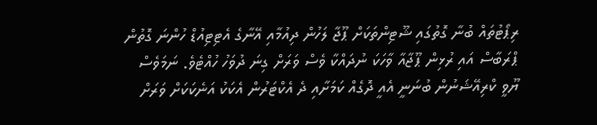ރިޕޯޓުތައް ބުނާ ގޮތުގައި ޝޫޓިންތަކަށް ޕޫޖާ ލަހުން ދިއުމާއި އޭނާގެ އެޓިޓިއުޑް ހުންނަ ގޮތުން ޕްރަބާސް އައި ރުޅިން ޕޫޖާއާ ވާހަކަ ނުދައްކާ ވެސް ވަރަށް ގިނަ ދުވަހު ހުއްޓެވެ. ނަމަވެސް ޔޫވީ ކްރިއޭޝަނުން ބުނަނީ އެއީ ދޮގެއް ކަމަށާއި ދެ އެކްޓަރުން އެކަކު އަނެކަކަށް ވަރަށް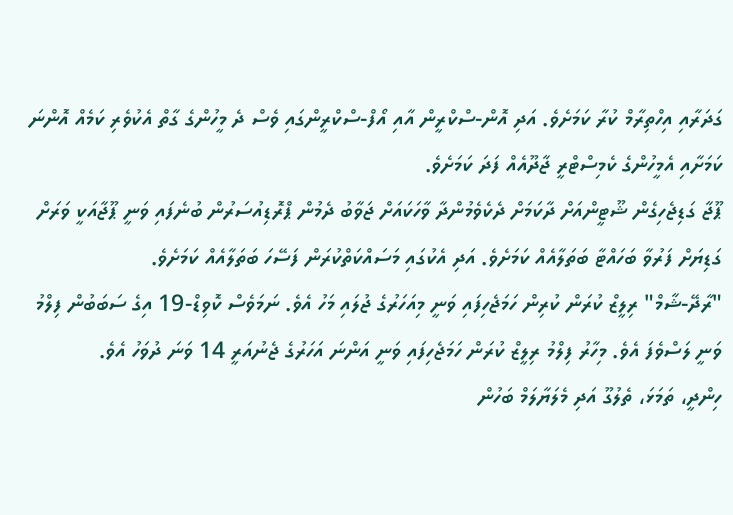ގަދަރާއި އިހްތިރާމް ކުރާ ކަމަށެވެ. އަދި އޮން-ސްކްރީން އާއި އޯފް-ސްކްރީންގައި ވެސް ދެ މީހުންގެ ގާތް އެކުވެރި ކަމެއް އޮންނަ ކަމަށާއި އެމީހުންގެ ކެމިސްޓްރީ ޖާދޫއެއް ފަދަ ކަމަށެވެ.
ޕޫޖާ ގަޑިޖެހިގެން ޝޫޓީންއަށް ދާކަމަށް ދެކެވެމުންދާ ވާހަކައަށް ޖަވާބު ދެމުން ޕްރޮޑިއުސަރުން ބުނެފައި ވަނީ ޕޫޖާއަކީ ވަރަށް ގަޑިޔަށް ފަރުވާ ބަހައްޓާ ބަތަލާއެއް ކަމަށެވެ. އަދި އެކުގައި މަސައްކަތްކުރަން ފަސޭހަ ބަތަލާއެއް ކަމަށެވެ.
"ރާދޭ-ޝާމް" ރިލީޒް ކުރަން ކުރިން ހަމަޖެހިފައި ވަނީ މިއަހަރުގެ ޖުލައި މަހު އެވެ. ނަމަވެސް ކޮވިޑް-19 އިގެ ސަބަބުން ފިލްމު ވަނީ ލަސްވެފަ އެވެ. މިހާރު ފިލްމު ރިލީޒް ކުރަން ހަމަޖެހިފައި ވަނީ އަންނަ އަހަރުގެ ޖެނުއަރީ 14 ވަނަ ދުވަހު އެވެ.
ހިންދީ، ތަމަޅަ، ތެލުގޫ އަދި މެލަޔާލަމް ބަހުން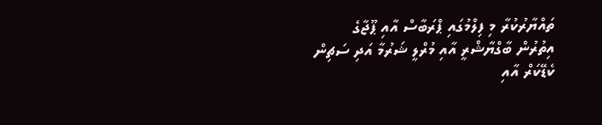ތައްޔާރުކުރާ މި ފިލްމުގައި ޕްރަބާސް އާއި ޕޫޖާގެ އިތުރުން ބާގްޔާޝްރީ އާއި މުރްލީ ޝަރުމާ އަދި ސަޗިން ކެޑޭކަރް އާއި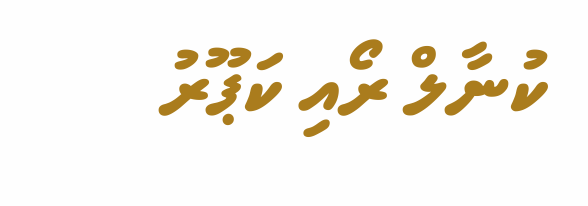ކުނާލް ރޯއި ކަޕޫރު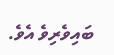ބައިވެރިވެ އެވެ.